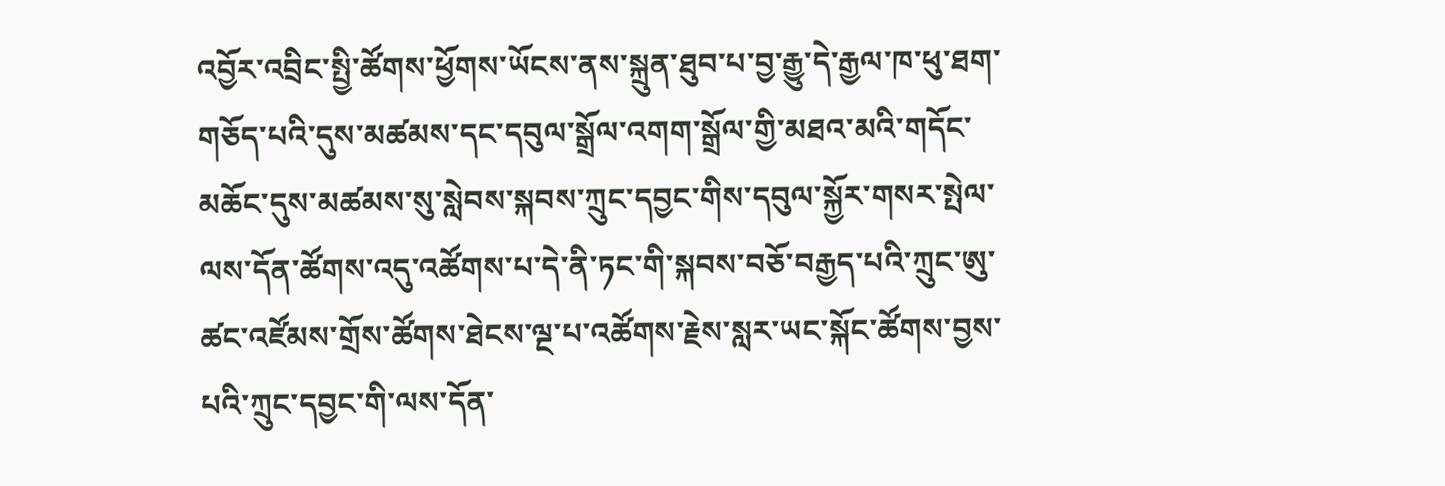འབྱོར་འབྲིང་སྤྱི་ཚོགས་ཕྱོགས་ཡོངས་ནས་སྐྲུན་ཐུབ་པ་བྱ་རྒྱུ་དེ་རྒྱལ་ཁ་ཕུ་ཐག་གཅོད་པའི་དུས་མཚམས་དང་དབུལ་སྒྲོལ་འགག་སྒྲོལ་གྱི་མཐའ་མའི་གདོང་མཆོང་དུས་མཚམས་སུ་སླེབས་སྐབས་ཀྲུང་དབྱང་གིས་དབུལ་སྐྱོར་གསར་སྤེལ་ལས་དོན་ཚོགས་འདུ་འཚོགས་པ་དེ་ནི་ཏང་གི་སྐབས་བཅོ་བརྒྱད་པའི་ཀྲུང་ཨུ་ཚང་འཛོམས་གྲོས་ཚོགས་ཐེངས་ལྔ་པ་འཚོགས་རྗེས་སླར་ཡང་སྐོང་ཚོགས་བྱས་པའི་ཀྲུང་དབྱང་གི་ལས་དོན་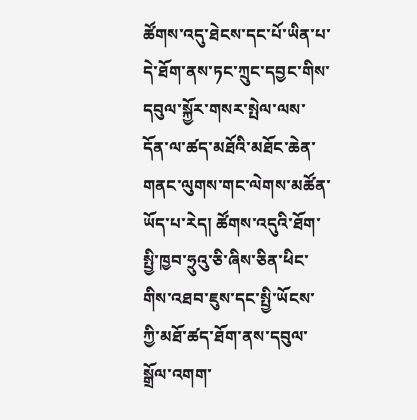ཚོགས་འདུ་ཐེངས་དང་པོ་ཡིན་པ་དེ་ཐོག་ནས་ཏང་ཀྲུང་དབྱང་གིས་དབུལ་སྐྱོར་གསར་སྤེལ་ལས་དོན་ལ་ཚད་མཐོའི་མཐོང་ཆེན་གནང་ལུགས་གང་ལེགས་མཚོན་ཡོད་པ་རེད། ཚོགས་འདུའི་ཐོག་སྤྱི་ཁྱབ་ཧྲུའུ་ཅི་ཞིས་ཅིན་ཕིང་གིས་འཐབ་ཇུས་དང་སྤྱི་ཡོངས་ཀྱི་མཐོ་ཚད་ཐོག་ནས་དབུལ་སྒྲོལ་འགག་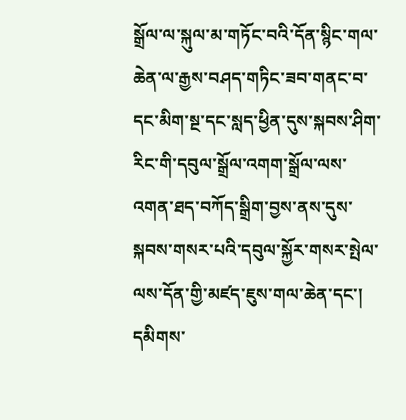སྒྲོལ་ལ་སྐུལ་མ་གཏོང་བའི་དོན་སྙིང་གལ་ཆེན་ལ་རྒྱས་བཤད་གཏིང་ཟབ་གནང་བ་དང་མིག་སྔ་དང་སླད་ཕྱིན་དུས་སྐབས་ཤིག་རིང་གི་དབུལ་སྒྲོལ་འགག་སྒྲོལ་ལས་འགན་ཐད་བཀོད་སྒྲིག་བྱས་ནས་དུས་སྐབས་གསར་པའི་དབུལ་སྐྱོར་གསར་སྤེལ་ལས་དོན་གྱི་མཛད་ཇུས་གལ་ཆེན་དང་། དམིགས་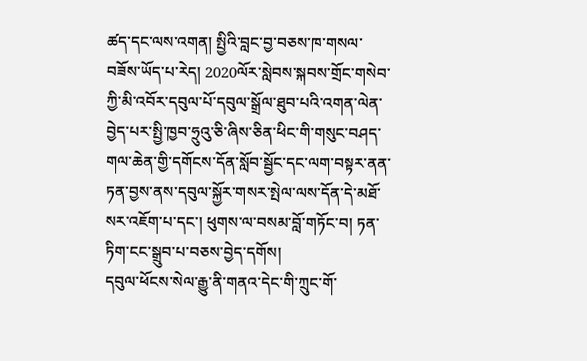ཚད་དང་ལས་འགན། སྤྱིའི་བླང་བྱ་བཅས་ཁ་གསལ་བཟོས་ཡོད་པ་རེད། 2020ལོར་སླེབས་སྐབས་གྲོང་གསེབ་ཀྱི་མི་འབོར་དབུལ་པོ་དབུལ་སྒྲོལ་ཐུབ་པའི་འགན་ལེན་བྱེད་པར་སྤྱི་ཁྱབ་ཧྲུའུ་ཅི་ཞིས་ཅིན་ཕིང་གི་གསུང་བཤད་གལ་ཆེན་གྱི་དགོངས་དོན་སློབ་སྦྱོང་དང་ལག་བསྟར་ནན་ཏན་བྱས་ནས་དབུལ་སྐྱོར་གསར་སྤེལ་ལས་དོན་དེ་མཐོ་སར་འཇོག་པ་དང་། ཕུགས་ལ་བསམ་བློ་གཏོང་བ། ཏན་ཏིག་ངང་སྒྲུབ་པ་བཅས་བྱེད་དགོས།
དབུལ་ཕོངས་སེལ་རྒྱུ་ནི་གནའ་དེང་གི་ཀྲུང་གོ་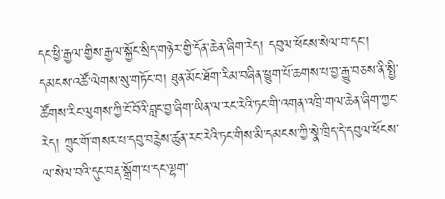དང་ཕྱི་རྒྱལ་གྱིས་རྒྱལ་སྐྱོང་སྲིད་གཉེར་གྱི་དོན་ཆེན་ཞིག་རེད། དབུལ་ཕོངས་སེལ་བ་དང་། དམངས་འཚོ་ལེགས་སུ་གཏོང་བ། ཐུན་མོང་ཐོག་རིམ་བཞིན་ཕྱུག་པོ་ཆགས་པ་བྱ་རྒྱུ་བཅས་ནི་སྤྱི་ཚོགས་རིང་ལུགས་ཀྱི་ངོ་བོའི་བླང་བྱ་ཞིག་ཡིན་ལ་རང་རེའི་ཏང་གི་འགན་འཁྲི་གལ་ཆེན་ཞིག་ཀྱང་རེད། ཀྲུང་གོ་གསར་པ་དབུ་བརྙེས་ཚུན་རང་རེའི་ཏང་གིས་མི་དམངས་ཀྱི་སྣེ་ཁྲིད་དེ་དབུལ་ཕོངས་ལ་སེལ་བའི་དུང་བརྡ་སྒྲོག་པ་དང་ལྷག་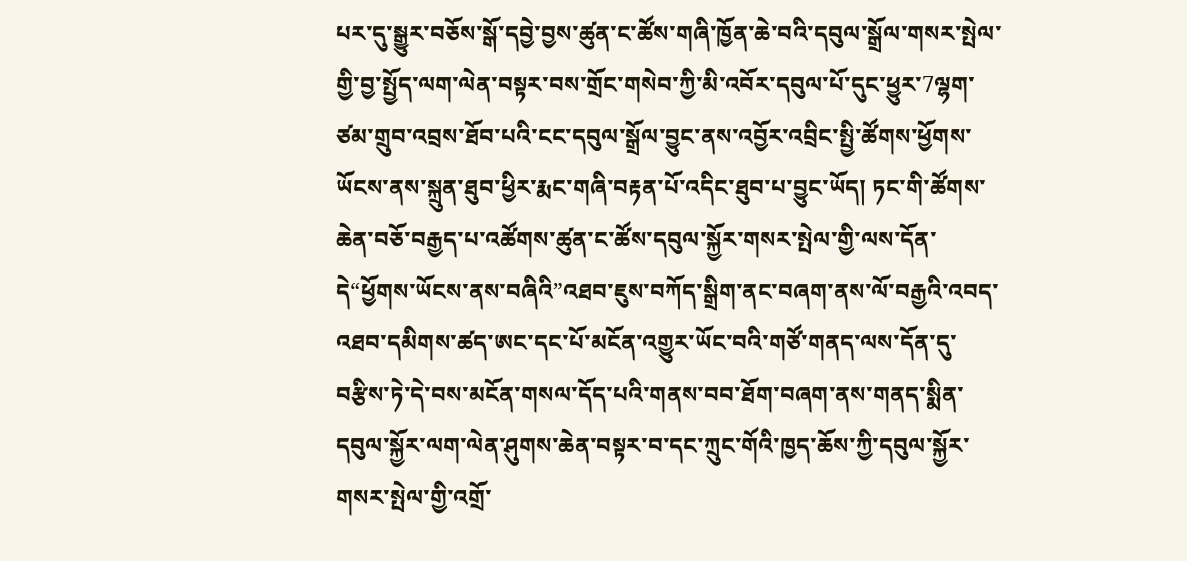པར་དུ་སྒྱུར་བཅོས་སྒོ་དབྱེ་བྱས་ཚུན་ང་ཚོས་གཞི་ཁྱོན་ཆེ་བའི་དབུལ་སྒྲོལ་གསར་སྤེལ་གྱི་བྱ་སྤྱོད་ལག་ལེན་བསྟར་བས་གྲོང་གསེབ་ཀྱི་མི་འབོར་དབུལ་པོ་དུང་ཕྱུར་7ལྷག་ཙམ་གྲུབ་འབྲས་ཐོབ་པའི་ངང་དབུལ་སྒྲོལ་བྱུང་ནས་འབྱོར་འབྲིང་སྤྱི་ཚོགས་ཕྱོགས་ཡོངས་ནས་སྐྲུན་ཐུབ་ཕྱིར་རྨང་གཞི་བརྟན་པོ་འདིང་ཐུབ་པ་བྱུང་ཡོད། ཏང་གི་ཚོགས་ཆེན་བཅོ་བརྒྱད་པ་འཚོགས་ཚུན་ང་ཚོས་དབུལ་སྐྱོར་གསར་སྤེལ་གྱི་ལས་དོན་དེ“ཕྱོགས་ཡོངས་ནས་བཞིའི”འཐབ་ཇུས་བཀོད་སྒྲིག་ནང་བཞག་ནས་ལོ་བརྒྱའི་འབད་འཐབ་དམིགས་ཚད་ཨང་དང་པོ་མངོན་འགྱུར་ཡོང་བའི་གཙོ་གནད་ལས་དོན་དུ་བརྩིས་ཏེ་དེ་བས་མངོན་གསལ་དོད་པའི་གནས་བབ་ཐོག་བཞག་ནས་གནད་སྨིན་དབུལ་སྐྱོར་ལག་ལེན་ཤུགས་ཆེན་བསྟར་བ་དང་ཀྲུང་གོའི་ཁྱད་ཆོས་ཀྱི་དབུལ་སྐྱོར་གསར་སྤེལ་གྱི་འགྲོ་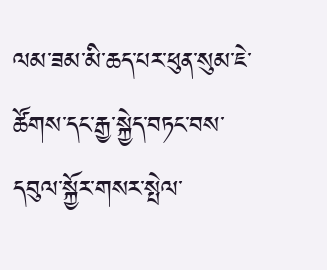ལམ་ཟམ་མི་ཆད་པར་ཕུན་སུམ་ཇེ་ཚོགས་དང་རྒྱ་སྐྱེད་བཏང་བས་དབུལ་སྐྱོར་གསར་སྤེལ་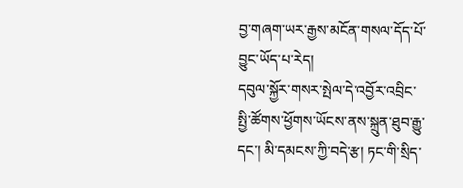བྱ་གཞག་ཡར་རྒྱས་མངོན་གསལ་དོད་པོ་བྱུང་ཡོད་པ་རེད།
དབུལ་སྐྱོར་གསར་སྤེལ་དེ་འབྱོར་འབྲིང་སྤྱི་ཚོགས་ཕྱོགས་ཡོངས་ནས་སྐྲུན་ཐུབ་རྒྱུ་དང་། མི་དམངས་ཀྱི་བདེ་རྩ། ཏང་གི་སྲིད་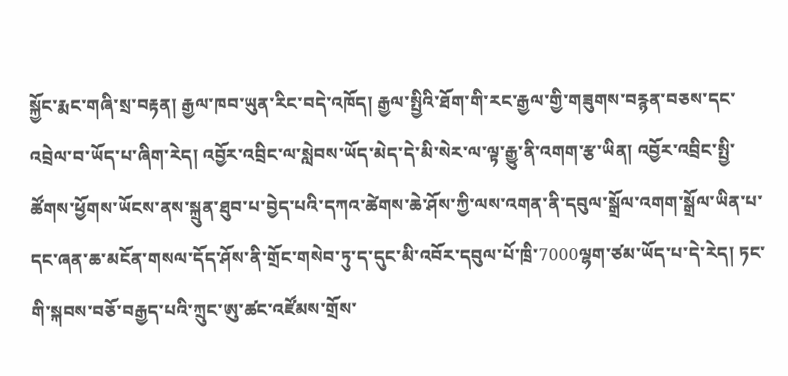སྐྱོང་རྨང་གཞི་སྲ་བརྟན། རྒྱལ་ཁབ་ཡུན་རིང་བདེ་འཁོད། རྒྱལ་སྤྱིའི་ཐོག་གི་རང་རྒྱལ་གྱི་གཟུགས་བརྙན་བཅས་དང་འབྲེལ་བ་ཡོད་པ་ཞིག་རེད། འབྱོར་འབྲིང་ལ་སླེབས་ཡོད་མེད་དེ་མི་སེར་ལ་ལྟ་རྒྱུ་ནི་འགག་རྩ་ཡིན། འབྱོར་འབྲིང་སྤྱི་ཚོགས་ཕྱོགས་ཡོངས་ནས་སྐྲུན་ཐུབ་པ་བྱེད་པའི་དཀའ་ཚེགས་ཆེ་ཤོས་ཀྱི་ལས་འགན་ནི་དབུལ་སྒྲོལ་འགག་སྒྲོལ་ཡིན་པ་དང་ཞན་ཆ་མངོན་གསལ་དོད་ཤོས་ནི་གྲོང་གསེབ་ཏུ་ད་དུང་མི་འབོར་དབུལ་པོ་ཁྲི་7000ལྷག་ཙམ་ཡོད་པ་དེ་རེད། ཏང་གི་སྐབས་བཅོ་བརྒྱད་པའི་ཀྲུང་ཨུ་ཚང་འཛོམས་གྲོས་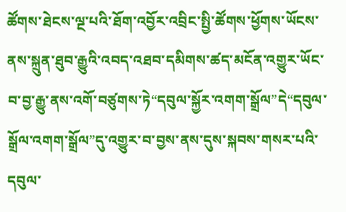ཚོགས་ཐེངས་ལྔ་པའི་ཐོག་འབྱོར་འབྲིང་སྤྱི་ཚོགས་ཕྱོགས་ཡོངས་ནས་སྐྲུན་ཐུབ་རྒྱུའི་འབད་འཐབ་དམིགས་ཚད་མངོན་འགྱུར་ཡོང་བ་བྱ་རྒྱུ་ནས་འགོ་བཙུགས་ཏེ“དབུལ་སྐྱོར་འགག་སྒྲོལ”དེ“དབུལ་སྒྲོལ་འགག་སྒྲོལ”དུ་འགྱུར་བ་བྱས་ནས་དུས་སྐབས་གསར་པའི་དབུལ་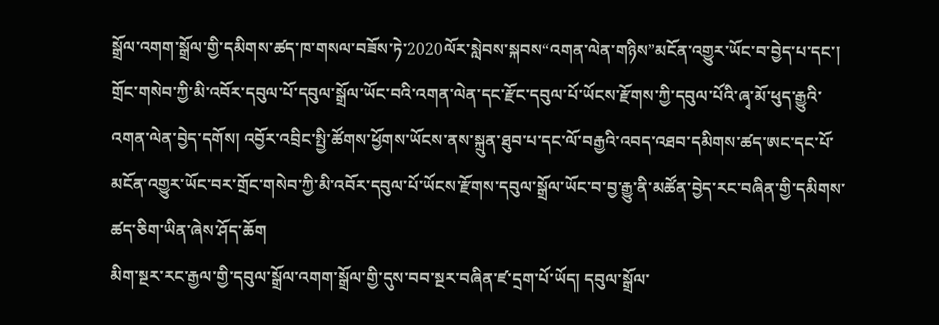སྒྲོལ་འགག་སྒྲོལ་གྱི་དམིགས་ཚད་ཁ་གསལ་བཟོས་ཏེ་2020ལོར་སླེབས་སྐབས“འགན་ལེན་གཉིས”མངོན་འགྱུར་ཡོང་བ་བྱེད་པ་དང་། གྲོང་གསེབ་ཀྱི་མི་འབོར་དབུལ་པོ་དབུལ་སྒྲོལ་ཡོང་བའི་འགན་ལེན་དང་རྫོང་དབུལ་པོ་ཡོངས་རྫོགས་ཀྱི་དབུལ་པོའི་ཞྭ་མོ་ཕུད་རྒྱུའི་འགན་ལེན་བྱེད་དགོས། འབྱོར་འབྲིང་སྤྱི་ཚོགས་ཕྱོགས་ཡོངས་ནས་སྐྲུན་ཐུབ་པ་དང་ལོ་བརྒྱའི་འབད་འཐབ་དམིགས་ཚད་ཨང་དང་པོ་མངོན་འགྱུར་ཡོང་བར་གྲོང་གསེབ་ཀྱི་མི་འབོར་དབུལ་པོ་ཡོངས་རྫོགས་དབུལ་སྒྲོལ་ཡོང་བ་བྱ་རྒྱུ་ནི་མཚོན་བྱེད་རང་བཞིན་གྱི་དམིགས་ཚད་ཅིག་ཡིན་ཞེས་ཤོད་ཆོག
མིག་སྔར་རང་རྒྱལ་གྱི་དབུལ་སྒྲོལ་འགག་སྒྲོལ་གྱི་དུས་བབ་སྔར་བཞིན་ཛ་དྲག་པོ་ཡོད། དབུལ་སྒྲོལ་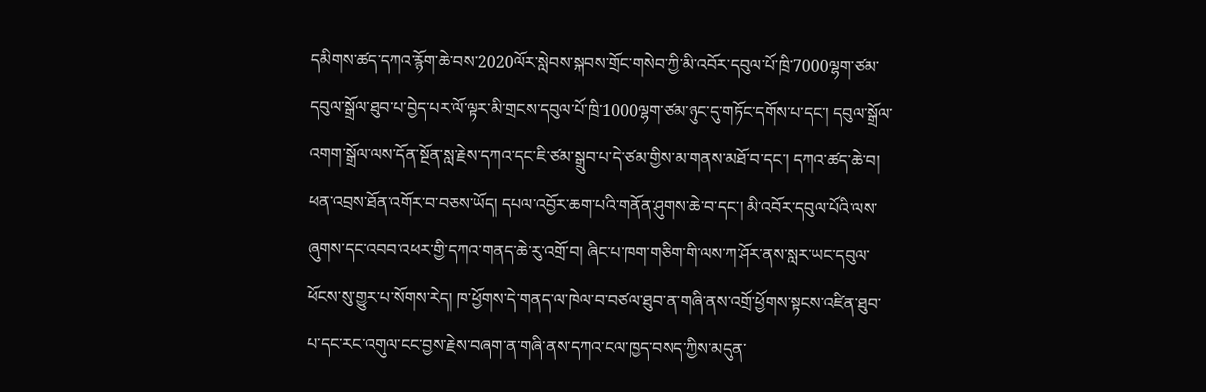དམིགས་ཚད་དཀའ་རྙོག་ཆེ་བས་2020ལོར་སླེབས་སྐབས་གྲོང་གསེབ་ཀྱི་མི་འབོར་དབུལ་པོ་ཁྲི་7000ལྷག་ཙམ་དབུལ་སྒྲོལ་ཐུབ་པ་བྱེད་པར་ལོ་ལྟར་མི་གྲངས་དབུལ་པོ་ཁྲི་1000ལྷག་ཙམ་ཉུང་དུ་གཏོང་དགོས་པ་དང་། དབུལ་སྒྲོལ་འགག་སྒྲོལ་ལས་དོན་སྔོན་སླ་རྗེས་དཀའ་དང་ཇི་ཙམ་སྒྲུབ་པ་དེ་ཙམ་གྱིས་མ་གནས་མཐོ་བ་དང་། དཀའ་ཚད་ཆེ་བ། ཕན་འབྲས་ཐོན་འགོར་བ་བཅས་ཡོད། དཔལ་འབྱོར་ཆག་པའི་གནོན་ཤུགས་ཆེ་བ་དང་། མི་འབོར་དབུལ་པོའི་ལས་ཞུགས་དང་འབབ་འཕར་གྱི་དཀའ་གནད་ཆེ་རུ་འགྲོ་བ། ཞིང་པ་ཁག་གཅིག་གི་ལས་ཀ་ཤོར་ནས་སླར་ཡང་དབུལ་ཕོངས་སུ་གྱུར་པ་སོགས་རེད། ཁ་ཕྱོགས་དེ་གནད་ལ་ཁེལ་བ་བཙལ་ཐུབ་ན་གཞི་ནས་འགྲོ་ཕྱོགས་སྟངས་འཛིན་ཐུབ་པ་དང་རང་འགུལ་ངང་བྱས་རྗེས་བཞག་ན་གཞི་ནས་དཀའ་ངལ་ཁྱད་བསད་ཀྱིས་མདུན་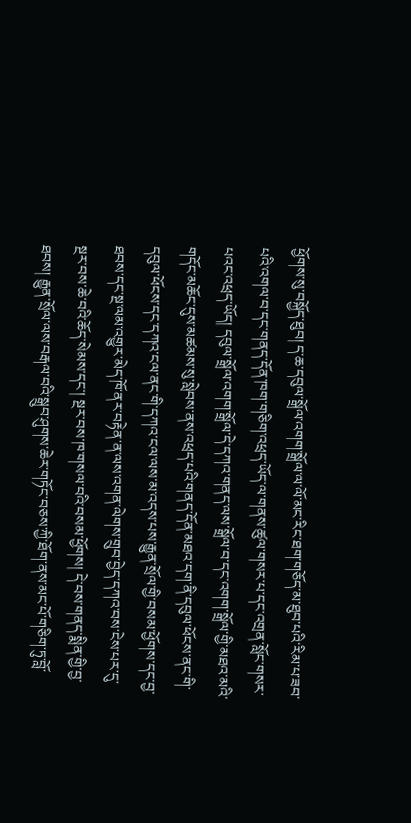ཕྱོགས་སུ་བསྐྱོད་ཐུབ། ད་ཆ་དབུལ་སྒྲོལ་འགག་སྒྲོལ་ལ་ལོ་མང་རིང་ཐག་གཅོད་མ་ཐུབ་པའི་རིམ་པ་ཟབ་པའི་འགལ་བ་དང་གནད་དོན་ཁག་གཅིག་འཕྲད་ཡོད་ལ་གནས་ཚུལ་གསར་པ་དང་འགྲན་སློང་གསར་པའང་འཕྲད་ཡོད། དབུལ་སྒྲོལ་འགག་སྒྲོལ་དེ་དཀའ་གནད་ལས་སྒྲོལ་བ་དང་འགག་སྒྲོལ་གྱི་མཐའ་མའི་གདོང་མཆོང་དུས་མཚམས་སུ་སླེབས་ནས་འཕྲད་པའི་གནད་དོན་མཐའ་དག་ནི་དབུལ་ཕོངས་ནང་གི་དབུལ་ཕོངས་དང་དཀའ་ངལ་ནང་གི་དཀའ་ངལ་ལས་མ་འདས་པས་རྒྱུན་སྲོལ་གྱི་བསམ་ཕྱོགས་དང་བྱ་ཐབས་དང་སྔ་ལམ་འགྱུར་མེད་ཁོ་ནར་བརྟེན་ན་ལས་འགན་ལེགས་གྲུབ་བྱེད་དཀའ་བས་ངེས་པར་དུ་སྔར་བས་ཆེ་བའི་ཆོད་སེམས་དང་། སྔར་བས་ཁ་གསལ་བའི་བསམ་ཕྱོགས། དེ་བས་གནད་སྨིན་གྱི་བྱ་ཐབས། རྒྱུན་སྲོལ་ལས་བརྒལ་བའི་སྒྲུབ་ཤུགས་ཆེར་གཏོང་བཅས་ཀྱི་ཐོག་ནས་མང་པོ་གཅིག་ཏུ་བློ་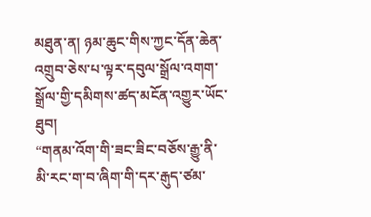མཐུན་ན། ཉམ་ཆུང་གིས་ཀྱང་དོན་ཆེན་འགྲུབ་ཅེས་པ་ལྟར་དབུལ་སྒྲོལ་འགག་སྒྲོལ་གྱི་དམིགས་ཚད་མངོན་འགྱུར་ཡོང་ཐུབ།
“གནམ་འོག་གི་ཟང་ཟིང་བཅོས་རྒྱུ་ནི་མི་རང་ག་བ་ཞིག་གི་དར་རྒུད་ཙམ་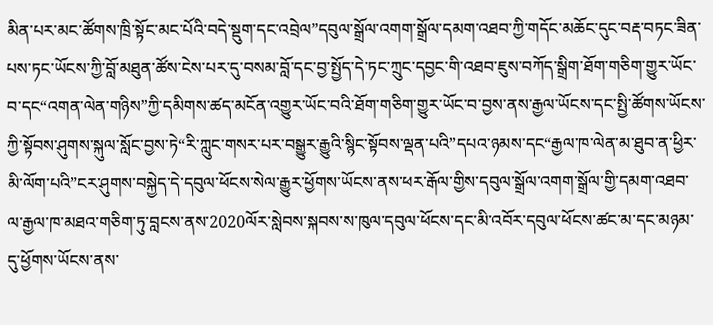མིན་པར་མང་ཚོགས་ཁྲི་སྟོང་མང་པོའི་བདེ་སྡུག་དང་འབྲེལ”དབུལ་སྒྲོལ་འགག་སྒྲོལ་དམག་འཐབ་ཀྱི་གདོང་མཆོང་དུང་བརྡ་བཏང་ཟིན་པས་ཏང་ཡོངས་ཀྱི་བློ་མཐུན་ཚོས་ངེས་པར་དུ་བསམ་བློ་དང་བྱ་སྤྱོད་དེ་ཏང་ཀྲུང་དབྱང་གི་འཐབ་ཇུས་བཀོད་སྒྲིག་ཐོག་གཅིག་གྱུར་ཡོང་བ་དང“འགན་ལེན་གཉིས”ཀྱི་དམིགས་ཚད་མངོན་འགྱུར་ཡོང་བའི་ཐོག་གཅིག་གྱུར་ཡོང་བ་བྱས་ནས་རྒྱལ་ཡོངས་དང་སྤྱི་ཚོགས་ཡོངས་ཀྱི་སྟོབས་ཤུགས་སྐུལ་སློང་བྱས་ཏེ“རི་ཀླུང་གསར་པར་བསྒྱུར་རྒྱུའི་སྙིང་སྟོབས་ལྡན་པའི”དཔའ་ཉམས་དང“རྒྱལ་ཁ་ལེན་མ་ཐུབ་ན་ཕྱིར་མི་ལོག་པའི”ངར་ཤུགས་བསྐྱེད་དེ་དབུལ་ཕོངས་སེལ་རྒྱུར་ཕྱོགས་ཡོངས་ནས་ཕར་རྒོལ་གྱིས་དབུལ་སྒྲོལ་འགག་སྒྲོལ་གྱི་དམག་འཐབ་ལ་རྒྱལ་ཁ་མཐའ་གཅིག་ཏུ་བླངས་ནས་2020ལོར་སླེབས་སྐབས་ས་ཁུལ་དབུལ་ཕོངས་དང་མི་འབོར་དབུལ་ཕོངས་ཚང་མ་དང་མཉམ་དུ་ཕྱོགས་ཡོངས་ནས་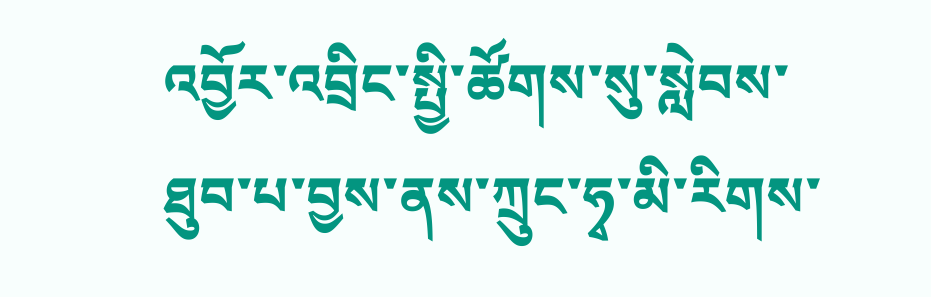འབྱོར་འབྲིང་སྤྱི་ཚོགས་སུ་སླེབས་ཐུབ་པ་བྱས་ནས་ཀྲུང་ཧྭ་མི་རིགས་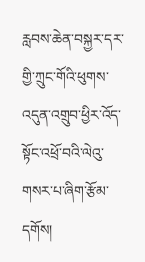རླབས་ཆེན་བསྐྱར་དར་གྱི་ཀྲུང་གོའི་ཕུགས་འདུན་འགྲུབ་ཕྱིར་འོད་སྟོང་འཕྲོ་བའི་ལེའུ་གསར་པ་ཞིག་རྩོམ་དགོས།